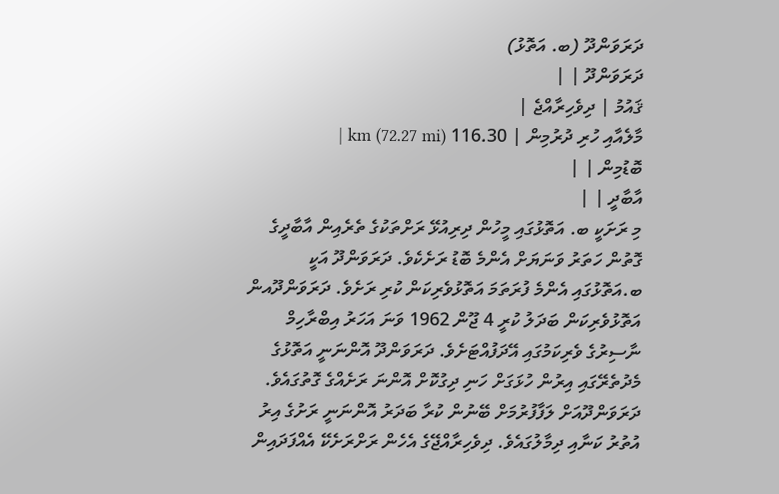ދަރަވަންދޫ (ބ. އަތޮޅު)
ދަރަވަންދޫ | |
ޤައުމު | ދިވެހިރާއްޖެ |
މާލެއާއި ހުރި ދުރުމިން | 116.30 km (72.27 mi) |
ބޮޑުމިން | |
އާބާދީ | |
މި ރަށަކީ ބ. އަތޮޅުގައި މީހުން ދިރިއުޅޭ ރަށްތަކުގެ ތެރެއިން އާބާދީގެ ގޮތުން ހަތަރު ވަނަޔަށް އެންމެ ބޮޑު ރަށެކެވެ. ދަރަވަންދޫ އަކީ ބ.އަތޮޅުގައި އެންމެ ފުރަތަމަ އަތޮޅުވެރިކަން ކުރި ރަށެވެ. ދަރަވަންދޫއން އަތޮޅުވެރިކަން ބަދަލު ކުރީ 4 ޖޫން 1962 ވަނަ އަހަރު އިބްރާހިމް ނާސިރުގެ ވެރިކަމުގައި އޭދަފުއްޓަށެވެ. ދަރަވަންދޫ އޮންނަނީ އަތޮޅުގެ މެދުތެރޭގައި އިރުން ހުޅަގަށް ހަނި ދިގުކޮށް އޮންނަ ރަށެއްގެ ގޮތުގައެވެ. ދަރަވަންދޫއަށް ލަފާފުރުމަށް ބޭނުން ކުރާ ބަދަރު އޮންނަނީ ރަށުގެ އިރު އުތުރު ކަނާއި ދިމާލުގައެވެ. ދިވެހިރާއްޖޭގެ އެހެން ރަށްރަށެކޭ އެއްފަދައިން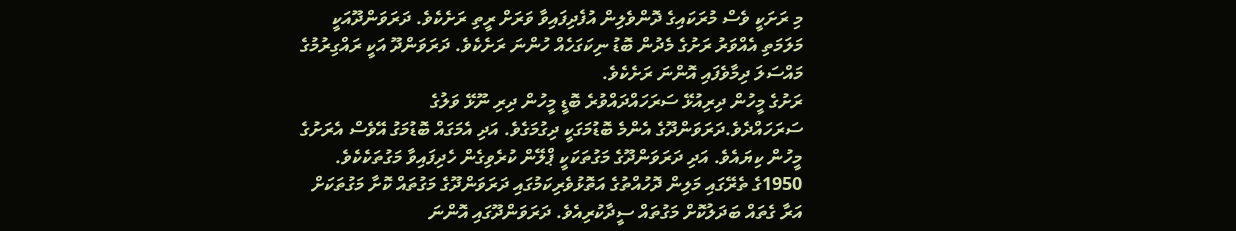މި ރަށަކީ ވެސް މުރަކައިގެ ދޮންވެލިން އުފެދިފައިވާ ވަރަށް ރީތި ރަށެކެވެ. ދަރަވަންދޫއަކީ މަލަމަތި އެއްވަރު ރަށުގެ މެދުން ބޮޑު ނިކަގަހެއް ހުންނަ ރަށެކެވެ. ދަރަވަންދޫ އަކީ ރައްގިރުމުގެ މައްސަލަ ދިމާވެފައި އޮންނަ ރަށެކެވެ.
ރަށުގެ މީހުން ދިރިއުޅޭ ސަރަހައްދައްވުރެ ބޮޑީ މީހުން ދިރި ނޫޅޭ ވަލުގެ ސަރަހައްދެވެ.ދަރަވަންދޫގެ އެންމެ ބޮޑުމަގަކީ ދިގުމަގެވެ. އަދި އެމަގައް ބޮޑުމަގު އޭވެސް އެރަށުގެ މީހުން ކިޔައެވެ. އަދި ދަރަވަންދޫގެ މަގުތަކަކީ ޕްލޭން ކުރެވިގެން ހެދިފައިވާ މަގުތަކެކެވެ. 1950ގެ ތެރޭގައި މަލިން ދޮހުއްތުގެ އަތޮޅުވެރިކަމުގައި ދަރަވަންދޫގެ މަގުތައް ކޮށާ މަގުތަކަށް އަރާ ގެތައް ބަދަލުކޮށް މަގުތައް ސީދާކުރިއެވެ. ދަރަވަންދޫގައި އޮންނަ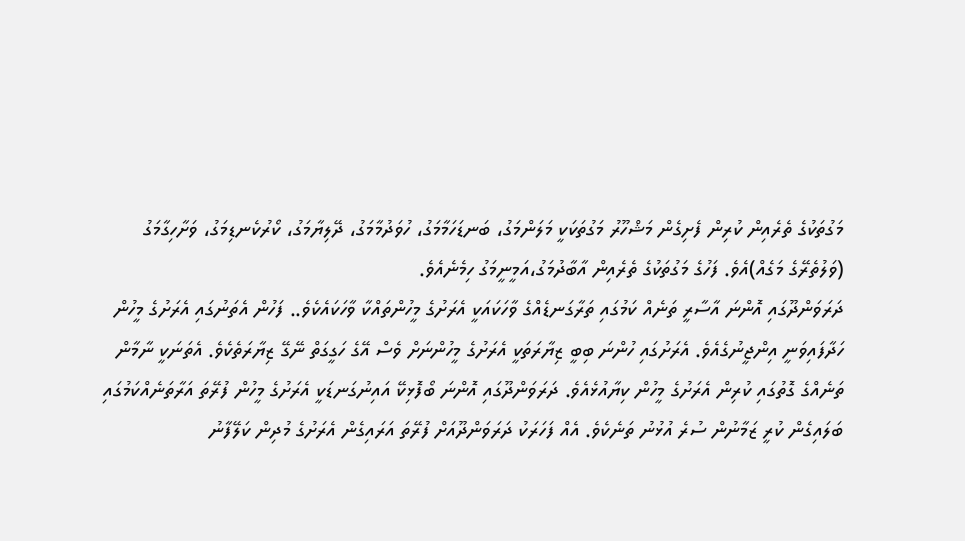މަގުތަކުގެ ތެރެއިން ކުރިން ފެށިގެން މަޝްހޫރު މަގުތަކަކީ މަލަންމަގު، ބަނޑަހަމާމަގު، ހުވަދުމާމަގު، ދޭލިޔާމަގު، ކޯރުކެނޑިމަގު، ވަށާހިގާމަގު (ވަލުތެރޭގެ މަގެއް)އެވެ. ފަހުގެ މަގުތަކުގެ ތެރެއިން އާބާދުމަގު،އަމީނީމަގު ހިމެނެއެވެ.
ދަރަވަންދޫގައި އޮންނަ އާސާރީ ތަނެއް ކަމުގައި ތަރާގަނޑެއްގެ ވާހަކައަކީ އެރަށުގެ މީހުންތައްކާ ވާހަކައެކެވެ.. ފަހުން އެތަނުގައި އެރަށުގެ މީހުން ހަދާފައިވަނީ އިންޖީނުގެއެވެ. އެރަށުގައި ހުންނަ ބިބީ ޒިޔާރަތަކީ އެރަށުގެ މީހުންނަށް ވެސް އޭގެ ހަގީގަތް ނޭގޭ ޒިޔާރަތެކެވެ. އެތަނަކީ ނާމާން ތަނެއްގެ ގޮތުގައި ކުރިން އެރަށުގެ މީހުން ކިޔާއުޅެއެވެ. ދަރަވަންދޫގައި އޮންނަ ބޯފޮޅިކޭ އައިނުގަނޑަކީ އެރަށުގެ މީހުން ފުރޭތަ އަރާތަނެއްކަމުގައި ބަލައިގެން ކުރީ ޒަމާނުން ސުރެ އުޅުނު ތަނެކެވެ. އެއް ފަހަރަކު ދަރަވަންދޫއަށް ފުރޭތަ އަރައިގެން އެރަށުގެ މުދިން ކަލޭފާނު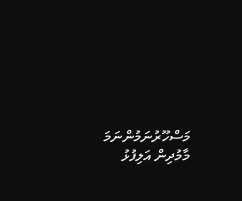މަސްހޫރުނަމުންނަމަ މާމުދިން އަލިފުޅު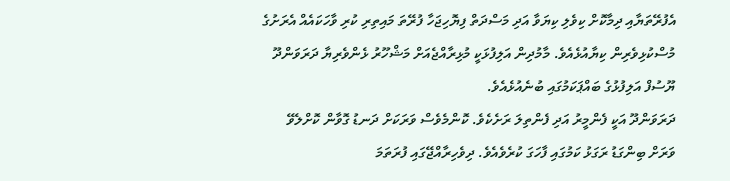އެފުރޭތަޔާއި ދިމާކޮށް ކިވެލި ކިޔަވާ އަދި މަސްދަތް ފިޔޮހިޖަހާ ފުރޭތަ މައިތިރި ކުރި ވާހަކައެއް އެރަށުގެ މުސްކުޅިވެރިން ކިޔާއުޅެއެވެ. މާމުދިން އަލިފުޅަކީ މުޅިރާއްޖެއަށް މަޝްހޫރު ޅެންވެރިޔާ ދަރަވަންދޫ ޔޫސުފް އަލިފުޅުގެ ބައްޕަކަމުގައި ބުނެއުޅެއެވެ.
ދަރަވަންދޫ އަކީ ފެންމީރު އަދި ފެންތިލަ ރަށެކެވެ. ކޮންމެވެސް ވަރަކަށް ދަނޑު ގޮވާން ކޮށްލެވޭ ވަރަށް ބިންގަޑު ރަގަޅު ކަމުގައި ފާހަގަ ކުރެވެއެވެ. ދިވެހިރާއްޖޭގައި ފުރަތަމަ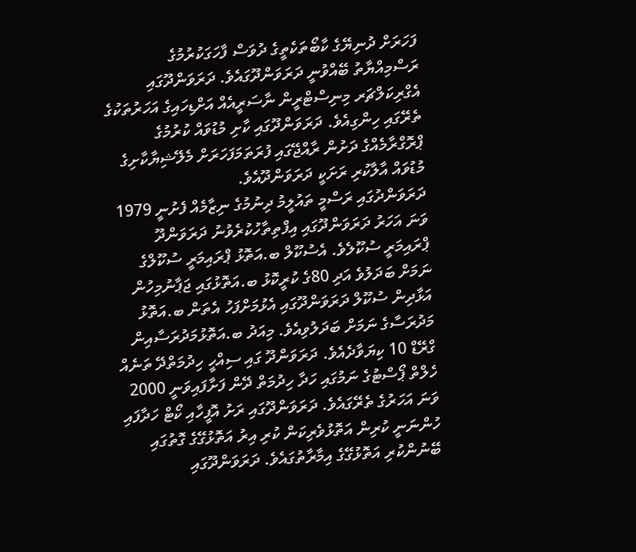ފަހަރަށް ދުނިޔޭގެ ކާބޯތަކެތީގެ ދުވަސް ފާހަގަކުރުމުގެ ރަސްމިއްޔާތު ބޭއްވުނީ ދަރަވަންދޫގައެވެ. ދަރަވަންދޫގައި އެގްރިކަލްޗަރ މިނިސްޓްރީން ނާސަރީއެއް އަށްޑިހައިގެ އަހަރުތަކުގެ ތެރޭގައި ހިންގިއެވެ. ދަރަވަންދޫގައި ކާށި މުޑުވައް ކުރުމުގެ ޕްރޮގްރާމެއްގެ ދަށުން ރާއްޖޭގައި ފުރަތަމަފަހަރަށް މެލޭޝިޔާކާށިގެ މުޑުވައް އާލާކުރި ރަށަކީ ދަރަވަންދޫއެވެ.
ދަރަވަންދުގައި ރަސްމީ ތައުލީމު ދިނުމުގެ ނިޒާމެއް ފެށުނީ 1979 ވަނަ އަހަރު ދަރަވަންދޫގައި އިފްތިތާހުކުރެވުނު ދަރަވަންދޫ ޕްރައިމަރީ ސުކޫލެވެ. އެސުކޫލް ބ.އަތޮޅު ޕްރައިމަރީ ސުކޫލްގެ ނަމަށް ބަދަލުވެ އަދި 80ގެ ކުރީކޮޅު ބ.އަތޮޅުގައި ޖަޕާނުމިހުން އަޅާދިން ސުކޫލް ދަރަވަންދޫގައި އެޅުމަށްފަހު އެތަން ބ.އަތޮޅު މަދުރަސާގެ ނަމަށް ބަދަލުވިއެވެ. މިއަދު ބ.އަތޮޅުމަދުރަސާއިން ގްރޭޑް 10 ކިޔަވާދެއެވެ. ދަރަވަންދޫ ގައި ސިއްހީ ހިދުމަތްދޭ ތަނެއް ހެލްތް ޕޯސްޓުގެ ނަމުގައި ހަދާ ހިދުމަތް ދޭން ފަށާފައިވަނީ 2000 ވަނަ އަހަރުގެ ތެރޭގައެވެ. ދަރަވަންދޫގައި ރަށު އޮފީހާއި ކޯޓް ހަދާފައި ހުންނަނީ ކުރިން އަތޮޅުވެރިކަން ކުރި އިރު އަތޮޅުގޭގެ ގޮތުގައި ބޭނުންކުރި އަތޮޅުގޭގެ އިމާރާތުގައެވެ. ދަރަވަންދޫގައި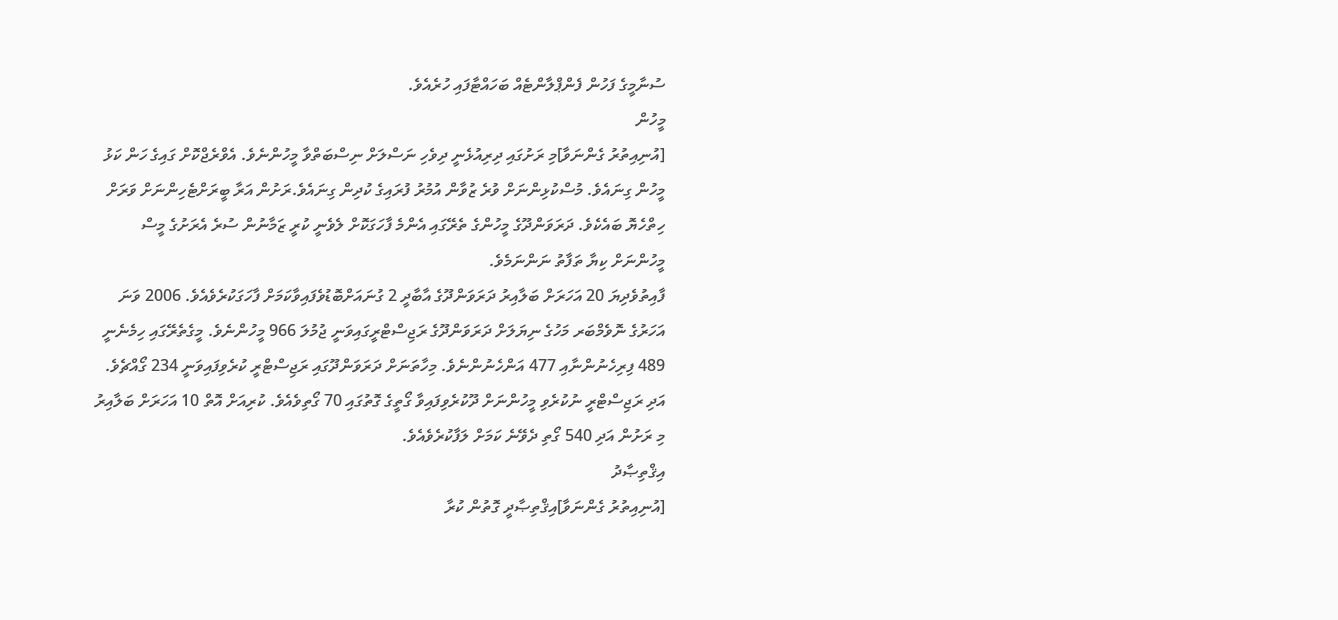ސުނާމީގެ ފަހުން ފެންޕްލާންޓެއް ބަހައްޓާފައި ހުރެއެވެ.
މީހުން
[އުނިއިތުރު ގެންނަވާ]މި ރަށުގައި ދިރިއުޅެނީ ދިވެހި ނަސްލަށް ނިސްބަތްވާ މީހުންނެވެ. އެވްރެޖްކޮށް ގައިގެ ހަން ކަޅު މީހުން ގިނައެވެ. މުސްކުޅިންނަށް ވުރެ ޒުވާން އުމުރު ފުރައިގެ ކުދިން ގިނައެވެ.ރަށުން އަރާ ބީރަށްޓެހިންނަށް ވަރަށް ހިތްހެޔޮ ބައެކެވެ. ދަރަވަންދޫގެ މީހުންގެ ތެރޭގައި އެންމެ ފާހަގަކޮށް ލެވެނީ ކުރީ ޒަމާނުން ސުރެ އެރަށުގެ މީސް މީހުންނަށް ކިޔާ ތަފާތު ނަންނަމެވެ.
ފާއިތުވެދިޔަ 20 އަހަރަށް ބަލާއިރު ދަރަވަންދޫގެ އާބާދީ 2 ގުނައަށްބޮޑުވެފައިވާކަމަށް ފާހަގަކުރެވެއެވެ. 2006 ވަނަ އަހަރުގެ ނޮވެމްބަރ މަހުގެ ނިޔަލަށް ދަރަވަންދޫގެ ރަޖިސްޓްރީގައިވަނީ ޖުމުލަ 966 މީހުންނެވެ. މީގެތެރޭގައި ހިމެނެނީ 489 ފިރިހެނުންނާއި 477 އަންހެނުންނެވެ. މިހާތަނަށް ދަރަވަންދޫގައި ރަޖިސްޓްރީ ކުރެވިފައިވަނީ 234 ގޯއްޗެވެ. އަދި ރަޖިސްޓްރީ ނުކުރެވި މީހުންނަށް ދޫކުރެވިފައިވާ ގޯތީގެ ގޮތުގައި 70 ގޯތިވެއެވެ. ކުރިއަށް އޮތް 10 އަހަރަށް ބަލާއިރު މި ރަށުން އަދި 540 ގޯތި ދެވޭނެ ކަމަށް ލަފާކުރެވެއެވެ.
އިޤްތިޞާދު
[އުނިއިތުރު ގެންނަވާ]އިޤްތިޞާދީ ގޮތުން ކުރާ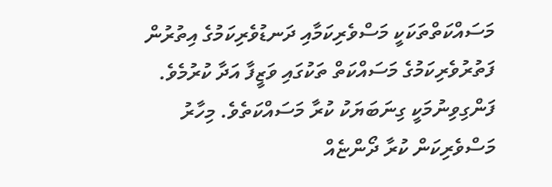މަސައްކަތްތަކަކީ މަސްވެރިކަމާއި ދަނޑުވެރިކަމުގެ އިތުރުން ފަތުރުވެރިކަމުގެ މަސައްކަތް ތަކުގައި ވަޒީފާ އަދާ ކުރުމެވެ. ފަންގިވިނުމަކީ ގިނަބަޔަކު ކުރާ މަސައްކަތެވެ. މިހާރު މަސްވެރިކަން ކުރާ ދޯންޏެއް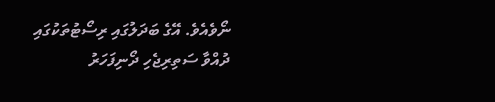ނޯވެއެވެ. އޭގެ ބަދަލުގައި ރިސޯޓުތަކުގައި ދުއްވާ ސަތިރިޖެހި ދޯނިފަހަރު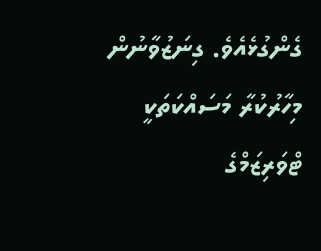ގެންގުޅެއެވެ. ގިނަޒުވާނުން މިހާރުކުރާ މަސައްކަތަކީ ޓްވަރިޒަމްގެ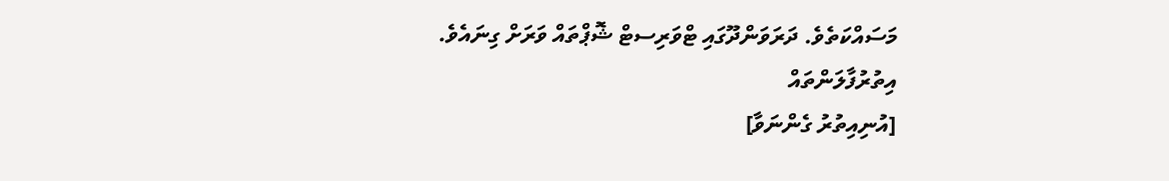މަސައްކަތެވެ. ދަރަވަންދޫގައި ޓްވަރިސޓް ޝޮޕްތައް ވަރަށް ގިނައެވެ.
އިތުރުފާލަންތައް
[އުނިއިތުރު ގެންނަވާ]